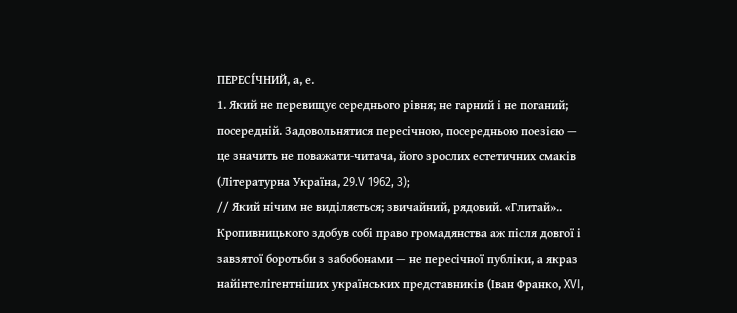ПЕРЕСІ́ЧНИЙ, а, е.
1. Який не перевищує середнього рівня; не гарний і не поганий; посередній. Задовольнятися пересічною, посередньою поезією — це значить не поважати-читача, його зрослих естетичних смаків (Літературна Україна, 29.V 1962, 3);
// Який нічим не виділяється; звичайний, рядовий. «Глитай».. Кропивницького здобув собі право громадянства аж після довгої і завзятої боротьби з забобонами — не пересічної публіки, а якраз найінтелігентніших українських представників (Іван Франко, XVI,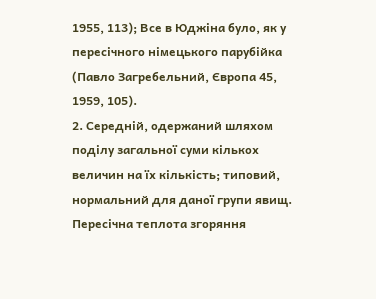1955, 113); Все в Юджіна було, як у пересічного німецького парубійка (Павло Загребельний, Європа 45, 1959, 105).
2. Середній, одержаний шляхом поділу загальної суми кількох величин на їх кількість; типовий, нормальний для даної групи явищ. Пересічна теплота згоряння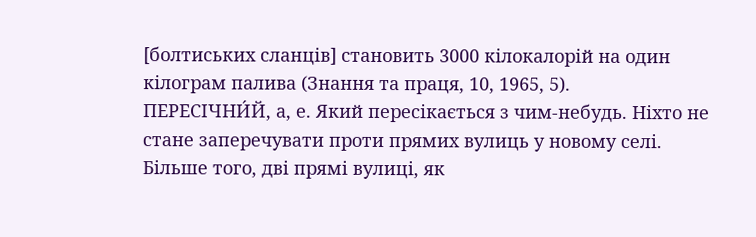[болтиських сланців] становить 3000 кілокалорій на один кілограм палива (Знання та праця, 10, 1965, 5).
ПЕРЕСІЧНИ́Й, а, е. Який пересікається з чим-небудь. Ніхто не стане заперечувати проти прямих вулиць у новому селі. Більше того, дві прямі вулиці, як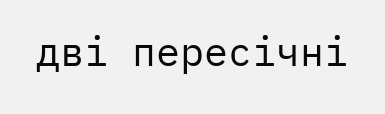дві пересічні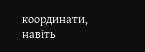координати, навіть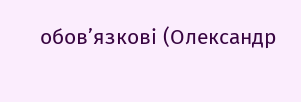обов’язкові (Олександр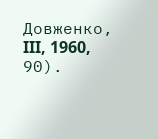Довженко, III, 1960, 90).